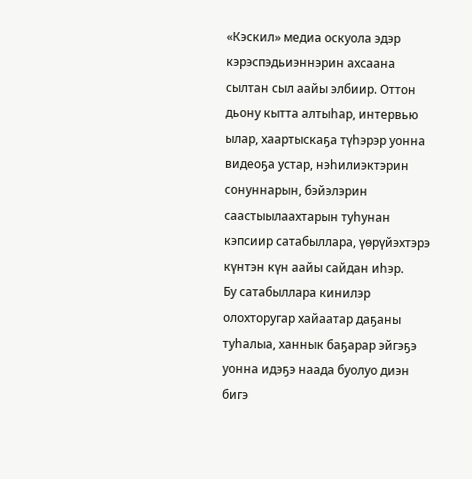«Кэскил» медиа оскуола эдэр кэрэспэдьиэннэрин ахсаана сылтан сыл аайы элбиир. Оттон дьону кытта алтыһар, интервью ылар, хаартыскаҕа түһэрэр уонна видеоҕа устар, нэһилиэктэрин сонуннарын, бэйэлэрин саастыылаахтарын туһунан кэпсиир сатабыллара, үөрүйэхтэрэ күнтэн күн аайы сайдан иһэр.
Бу сатабыллара кинилэр олохторугар хайаатар даҕаны туһалыа, ханнык баҕарар эйгэҕэ уонна идэҕэ наада буолуо диэн бигэ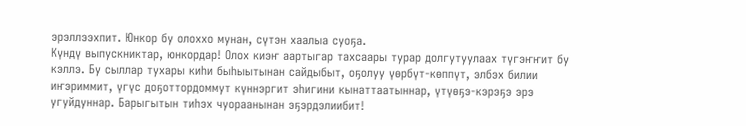эрэллээхпит. Юнкор бу олоххо мунан, сүтэн хаалыа суоҕа.
Күндү выпускниктар, юнкордар! Олох киэҥ аартыгар тахсаары турар долгутуулаах түгэҥҥит бу кэллэ. Бу сыллар тухары киһи быһыытынан сайдыбыт, оҕолуу үөрбүт-көппүт, элбэх билии иҥэриммит, үгүс доҕоттордоммут күннэргит эһигини кынаттаатыннар, үтүөҕэ-кэрэҕэ эрэ угуйдуннар. Барыгытын тиһэх чуораанынан эҕэрдэлиибит!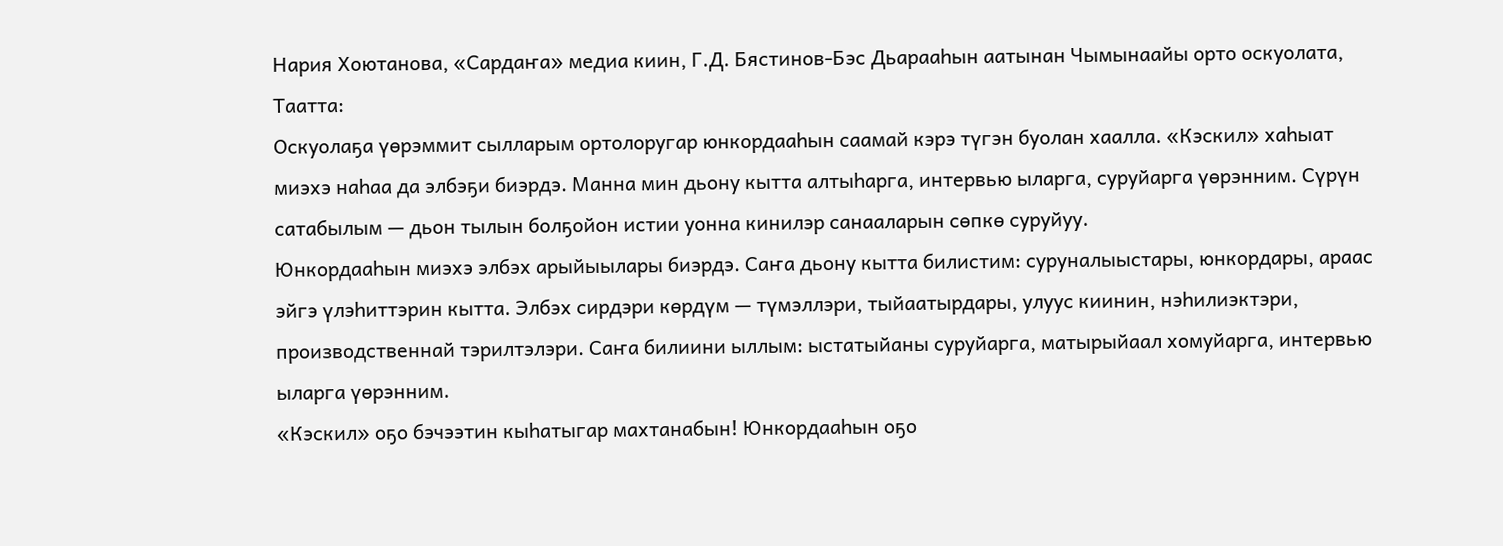Нария Хоютанова, «Сардаҥа» медиа киин, Г.Д. Бястинов-Бэс Дьарааһын аатынан Чымынаайы орто оскуолата, Таатта:
Оскуолаҕа үөрэммит сылларым ортолоругар юнкордааһын саамай кэрэ түгэн буолан хаалла. «Кэскил» хаһыат миэхэ наһаа да элбэҕи биэрдэ. Манна мин дьону кытта алтыһарга, интервью ыларга, суруйарга үөрэнним. Сүрүн сатабылым — дьон тылын болҕойон истии уонна кинилэр санааларын сөпкө суруйуу.
Юнкордааһын миэхэ элбэх арыйыылары биэрдэ. Саҥа дьону кытта билистим: суруналыыстары, юнкордары, араас эйгэ үлэһиттэрин кытта. Элбэх сирдэри көрдүм — түмэллэри, тыйаатырдары, улуус киинин, нэһилиэктэри, производственнай тэрилтэлэри. Саҥа билиини ыллым: ыстатыйаны суруйарга, матырыйаал хомуйарга, интервью ыларга үөрэнним.
«Кэскил» оҕо бэчээтин кыһатыгар махтанабын! Юнкордааһын оҕо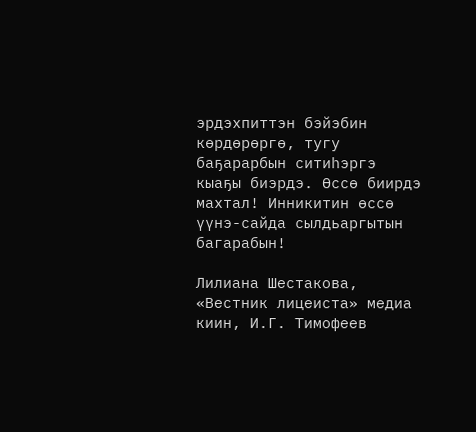эрдэхпиттэн бэйэбин көрдөрөргө, тугу баҕарарбын ситиһэргэ кыаҕы биэрдэ. Өссө биирдэ махтал! Инникитин өссө үүнэ-сайда сылдьаргытын багарабын!

Лилиана Шестакова, «Вестник лицеиста» медиа киин, И.Г. Тимофеев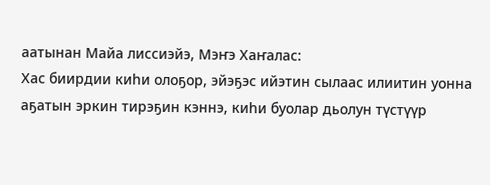аатынан Майа лиссиэйэ, Мэҥэ Хаҥалас:
Хас биирдии киһи олоҕор, эйэҕэс ийэтин сылаас илиитин уонна аҕатын эркин тирэҕин кэннэ, киһи буолар дьолун түстүүр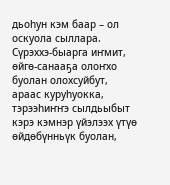дьоһун кэм баар – ол оскуола сыллара. Сүрэххэ-быарга иҥмит, өйгө-санааҕа олоҥхо буолан олохсуйбут, араас куруһуокка, тэрээһиҥҥэ сылдьыбыт кэрэ кэмнэр үйэлээх үтүө өйдөбүнньүк буолан,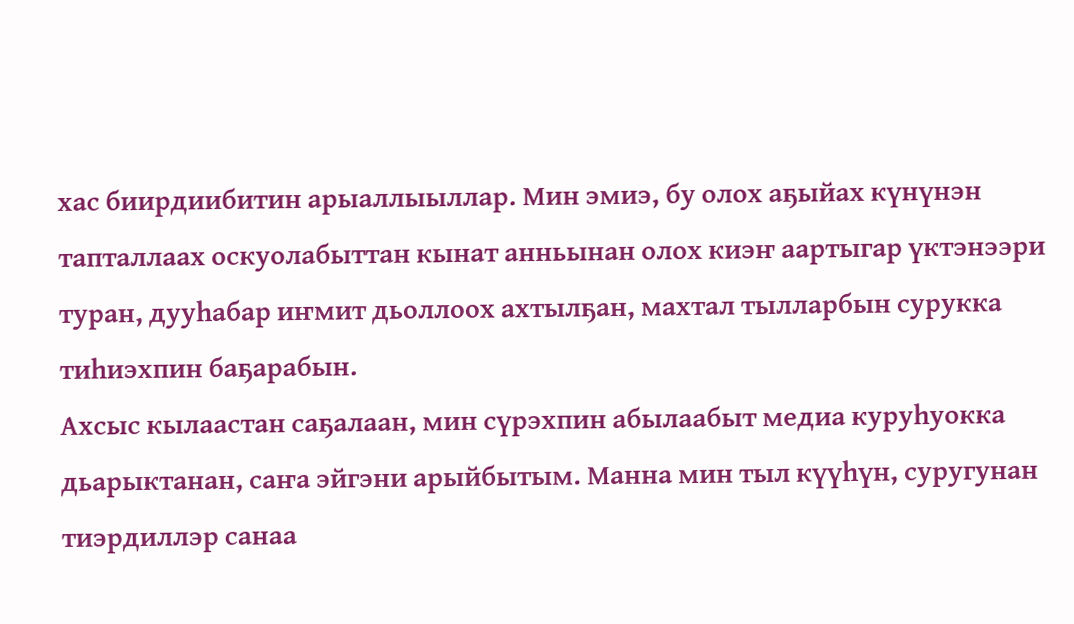хас биирдиибитин арыаллыыллар. Мин эмиэ, бу олох аҕыйах күнүнэн тапталлаах оскуолабыттан кынат анньынан олох киэҥ аартыгар үктэнээри туран, дууһабар иҥмит дьоллоох ахтылҕан, махтал тылларбын сурукка тиһиэхпин баҕарабын.
Ахсыс кылаастан саҕалаан, мин сүрэхпин абылаабыт медиа куруһуокка дьарыктанан, саҥа эйгэни арыйбытым. Манна мин тыл күүһүн, суругунан тиэрдиллэр санаа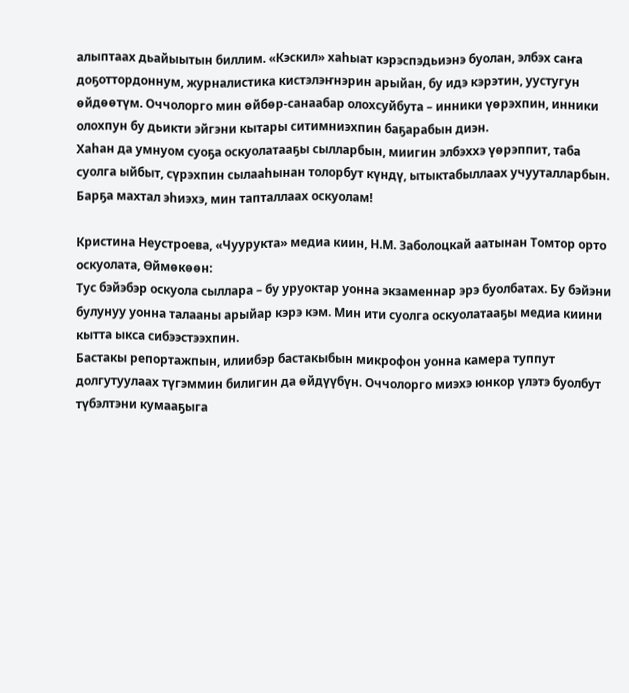алыптаах дьайыытын биллим. «Кэскил» хаһыат кэрэспэдьиэнэ буолан, элбэх саҥа доҕоттордоннум, журналистика кистэлэҥнэрин арыйан, бу идэ кэрэтин, уустугун өйдөөтүм. Оччолорго мин өйбөр-санаабар олохсуйбута – инники үөрэхпин, инники олохпун бу дьикти эйгэни кытары ситимниэхпин баҕарабын диэн.
Хаһан да умнуом суоҕа оскуолатааҕы сылларбын, миигин элбэххэ үөрэппит, таба суолга ыйбыт, сүрэхпин сылааһынан толорбут күндү, ытыктабыллаах учууталларбын.
Барҕа махтал эһиэхэ, мин тапталлаах оскуолам!

Кристина Неустроева, «Чуурукта» медиа киин, Н.М. Заболоцкай аатынан Томтор орто оскуолата, Өймөкөөн:
Тус бэйэбэр оскуола сыллара – бу уруоктар уонна экзаменнар эрэ буолбатах. Бу бэйэни булунуу уонна талааны арыйар кэрэ кэм. Мин ити суолга оскуолатааҕы медиа киини кытта ыкса сибээстээхпин.
Бастакы репортажпын, илиибэр бастакыбын микрофон уонна камера туппут долгутуулаах түгэммин билигин да өйдүүбүн. Оччолорго миэхэ юнкор үлэтэ буолбут түбэлтэни кумааҕыга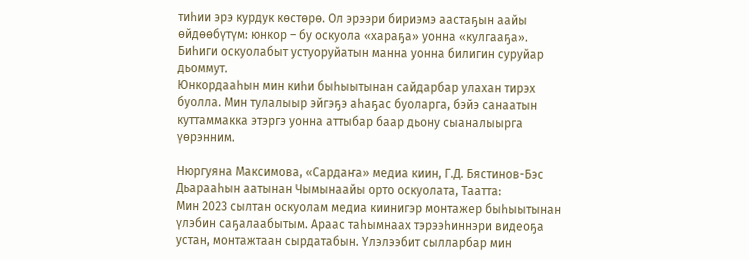тиһии эрэ курдук көстөрө. Ол эрээри бириэмэ аастаҕын аайы өйдөөбүтүм: юнкор – бу оскуола «хараҕа» уонна «кулгааҕа». Биһиги оскуолабыт устуоруйатын манна уонна билигин суруйар дьоммут.
Юнкордааһын мин киһи быһыытынан сайдарбар улахан тирэх буолла. Мин тулалыыр эйгэҕэ аһаҕас буоларга, бэйэ санаатын куттаммакка этэргэ уонна аттыбар баар дьону сыаналыырга үөрэнним.

Нюргуяна Максимова, «Сардаҥа» медиа киин, Г.Д. Бястинов-Бэс Дьарааһын аатынан Чымынаайы орто оскуолата, Таатта:
Мин 2023 сылтан оскуолам медиа киинигэр монтажер быһыытынан үлэбин саҕалаабытым. Араас таһымнаах тэрээһиннэри видеоҕа устан, монтажтаан сырдатабын. Үлэлээбит сылларбар мин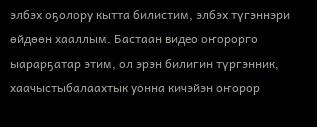элбэх оҕолору кытта билистим, элбэх түгэннэри өйдөөн хааллым. Бастаан видео оҥорорго ыарарҕатар этим, ол эрэн билигин түргэнник, хаачыстыбалаахтык уонна кичэйэн оҥорор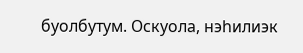буолбутум. Оскуола, нэһилиэк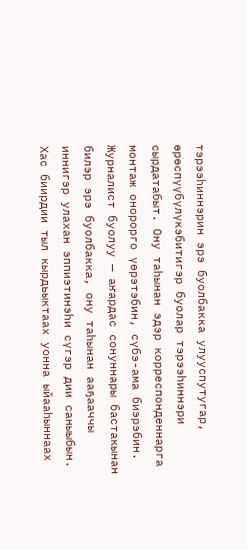тэрээһиннэрин эрэ буолбакка улууспутугар, өрөспүүбүлүкэбитигэр буолар тэрээһиннэри сырдатабыт. Ону таһынан эдэр корреспонденнарга монтаж онорорго үөрэтэбин, сүбэ-ама биэрэбин. Журналист буолуу — аҥардас сонуннары бастакынан билэр эрэ буолбакка, ону таһынан ааҕааччы иннигэр улахан эппиэтинэһи сүгэр дии саныыбын. Хас биирдии тыл кырдьыктаах уонна ыйааһыннаах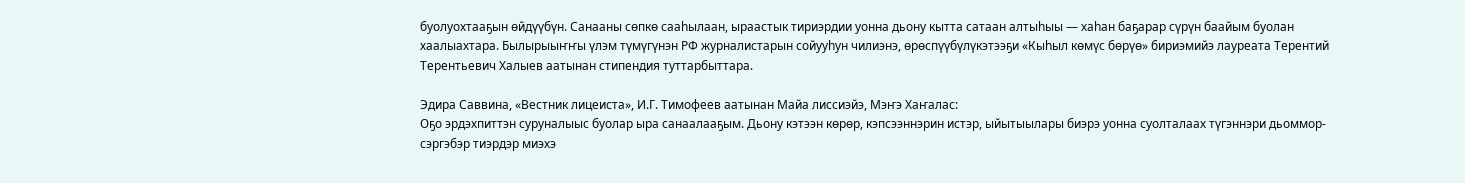буолуохтааҕын өйдүүбүн. Санааны сөпкө сааһылаан, ыраастык тириэрдии уонна дьону кытта сатаан алтыһыы — хаһан баҕарар сүрүн баайым буолан хаалыахтара. Былырыыҥҥы үлэм түмүгүнэн РФ журналистарын сойууһун чилиэнэ, өрөспүүбүлүкэтээҕи «Кыһыл көмүс бөрүө» бириэмийэ лауреата Терентий Терентьевич Халыев аатынан стипендия туттарбыттара.

Эдира Саввина, «Вестник лицеиста», И.Г. Тимофеев аатынан Майа лиссиэйэ, Мэҥэ Хаҥалас:
Оҕо эрдэхпиттэн суруналыыс буолар ыра санаалааҕым. Дьону кэтээн көрөр, кэпсээннэрин истэр, ыйытыылары биэрэ уонна суолталаах түгэннэри дьоммор-сэргэбэр тиэрдэр миэхэ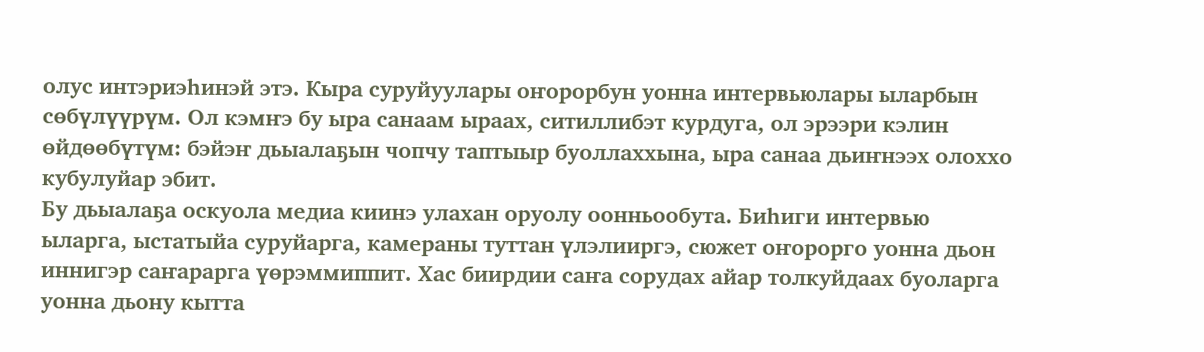олус интэриэһинэй этэ. Кыра суруйуулары оҥорорбун уонна интервьюлары ыларбын сөбүлүүрүм. Ол кэмҥэ бу ыра санаам ыраах, ситиллибэт курдуга, ол эрээри кэлин өйдөөбүтүм: бэйэҥ дьыалаҕын чопчу таптыыр буоллаххына, ыра санаа дьиҥнээх олоххо кубулуйар эбит.
Бу дьыалаҕа оскуола медиа киинэ улахан оруолу оонньообута. Биһиги интервью ыларга, ыстатыйа суруйарга, камераны туттан үлэлииргэ, сюжет оҥорорго уонна дьон иннигэр саҥарарга үөрэммиппит. Хас биирдии саҥа сорудах айар толкуйдаах буоларга уонна дьону кытта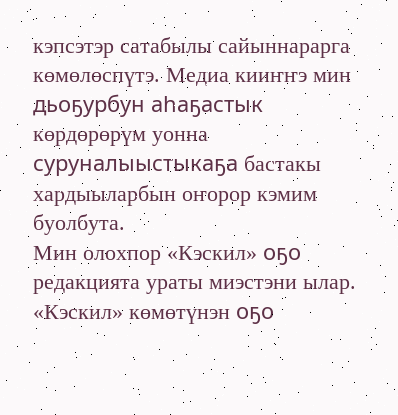кэпсэтэр сатабылы сайыннарарга көмөлөспүтэ. Медиа кииҥҥэ мин дьоҕурбун аһаҕастык көрдөрөрүм уонна суруналыыстыкаҕа бастакы хардыыларбын оҥорор кэмим буолбута.
Мин олохпор «Кэскил» оҕо редакцията ураты миэстэни ылар. «Кэскил» көмөтүнэн оҕо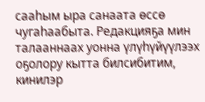сааһым ыра санаата өссө чугаһаабыта. Редакцияҕа мин талааннаах уонна үлүһүйүүлээх оҕолору кытта билсибитим, кинилэр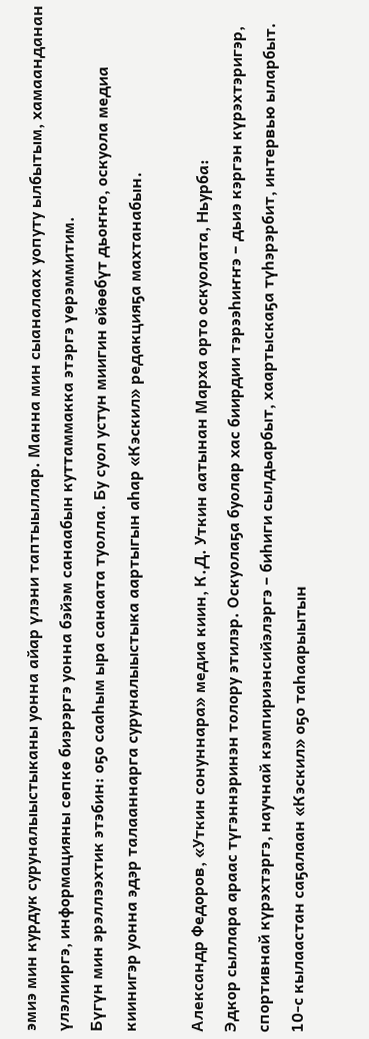эмиэ мин курдук суруналыыстыканы уонна айар үлэни таптыыллар. Манна мин сыаналаах уопуту ылбытым, хамаанданан үлэлииргэ, информацияны сөпкө биэрэргэ уонна бэйэм санаабын куттаммакка этэргэ үөрэммитим.
Бүгүн мин эрэллээхтик этэбин: оҕо сааһым ыра санаата туолла. Бу суол устун миигин өйөөбүт дьоҥҥо, оскуола медиа киинигэр уонна эдэр талааннарга суруналыыстыка аартыгын аһар «Кэскил» редакцияҕа махтанабын.

Александр Федоров, «Уткин сонуннара» медиа киин, К.Д. Уткин аатынан Марха орто оскуолата, Ньурба:
Эдкор сыллара араас түгэннэринэн толору этилэр. Оскуолаҕа буолар хас биирдии тэрээһиҥҥэ – дьиэ кэргэн күрэхтэригэр, спортивнай күрэхтэргэ, научнай кэмпириэнсийэлэргэ – биһиги сылдьарбыт, хаартыскаҕа түһэрэрбит, интервью ыларбыт. 10-с кылаастан саҕалаан «Кэскил» оҕо таһаарыытын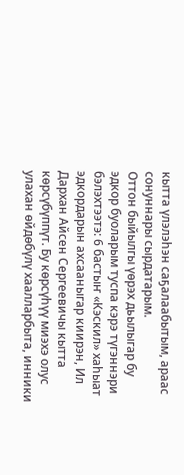кытта үлэлэһэн саҕалаабытым, араас сонуннары сырдатарым.
Оттон быйылгы үөрэх дьылыгар бу эдкор буоларым туспа кэрэ түгэннэри бэлэхтээтэ: 6 бастыҥ «Кэскил» хаһыат эдкордарын ахсааныгар киирэн, Ил Дархан Айсен Сергеевичы кытта көрсүбүппүт. Бу көрсүһүү миэхэ олус улахан өйдөбүлү хаалларбыта, инники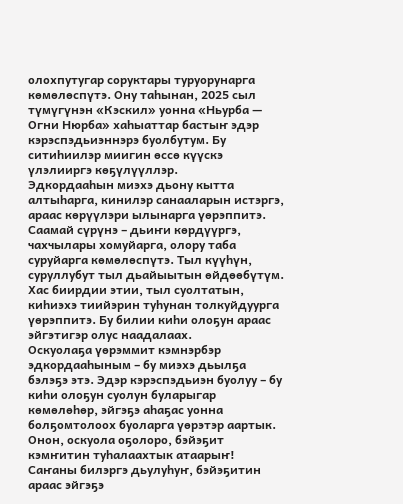олохпутугар соруктары туруорунарга көмөлөспүтэ. Ону таһынан, 2025 сыл түмүгүнэн «Кэскил» уонна «Ньурба — Огни Нюрба» хаһыаттар бастыҥ эдэр кэрэспэдьиэннэрэ буолбутум. Бу ситиһиилэр миигин өссө күүскэ үлэлииргэ көҕүлүүллэр.
Эдкордааһын миэхэ дьону кытта алтыһарга, кинилэр санааларын истэргэ, араас көрүүлэри ылынарга үөрэппитэ. Саамай сүрүнэ – дьиҥи көрдүүргэ, чахчылары хомуйарга, олору таба суруйарга көмөлөспүтэ. Тыл күүһүн, суруллубут тыл дьайыытын өйдөөбүтүм. Хас биирдии этии, тыл суолтатын, киһиэхэ тиийэрин туһунан толкуйдуурга үөрэппитэ. Бу билии киһи олоҕун араас эйгэтигэр олус наадалаах.
Оскуолаҕа үөрэммит кэмнэрбэр эдкордааһыным – бу миэхэ дьылҕа бэлэҕэ этэ. Эдэр кэрэспэдьиэн буолуу – бу киһи олоҕун суолун буларыгар көмөлөһөр, эйгэҕэ аһаҕас уонна болҕомтолоох буоларга үөрэтэр аартык.
Онон, оскуола оҕолоро, бэйэҕит кэмҥитин туһалаахтык атаарыҥ! Саҥаны билэргэ дьулуһуҥ, бэйэҕитин араас эйгэҕэ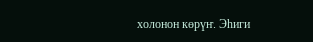холонон көрүҥ. Эһиги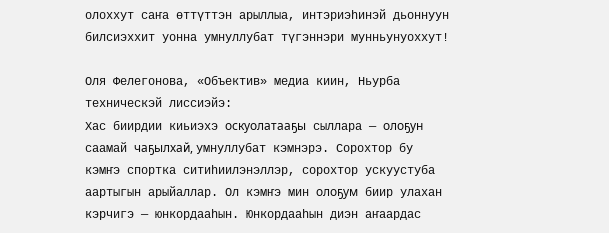олоххут саҥа өттүттэн арыллыа, интэриэһинэй дьоннуун билсиэххит уонна умнуллубат түгэннэри мунньунуоххут!

Оля Фелегонова, «Объектив» медиа киин, Ньурба техническэй лиссиэйэ:
Хас биирдии киьиэхэ оскуолатааҕы сыллара — олоҕун саамай чаҕылхай, умнуллубат кэмнэрэ. Сорохтор бу кэмҥэ спортка ситиһиилэнэллэр, сорохтор ускуустуба аартыгын арыйаллар. Ол кэмҥэ мин олоҕум биир улахан кэрчигэ — юнкордааһын. Юнкордааһын диэн аҥаардас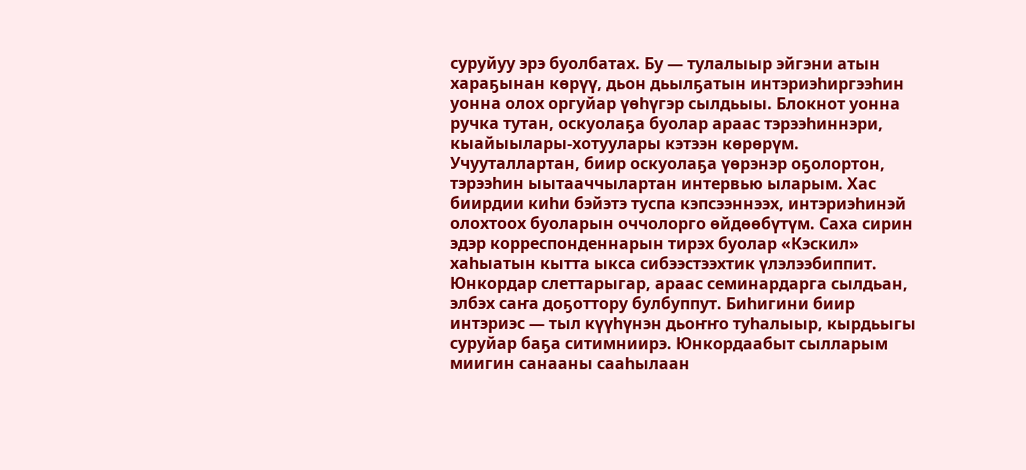суруйуу эрэ буолбатах. Бу — тулалыыр эйгэни атын хараҕынан көрүү, дьон дьылҕатын интэриэһиргээһин уонна олох оргуйар үөһүгэр сылдьыы. Блокнот уонна ручка тутан, оскуолаҕа буолар араас тэрээһиннэри, кыайыылары-хотуулары кэтээн көрөрүм. Учууталлартан, биир оскуолаҕа үөрэнэр оҕолортон, тэрээһин ыытааччылартан интервью ыларым. Хас биирдии киһи бэйэтэ туспа кэпсээннээх, интэриэһинэй олохтоох буоларын оччолорго өйдөөбүтүм. Саха сирин эдэр корреспонденнарын тирэх буолар «Кэскил» хаһыатын кытта ыкса сибээстээхтик үлэлээбиппит. Юнкордар слеттарыгар, араас семинардарга сылдьан, элбэх саҥа доҕоттору булбуппут. Биһигини биир интэриэс — тыл күүһүнэн дьоҥҥо туһалыыр, кырдьыгы суруйар баҕа ситимниирэ. Юнкордаабыт сылларым миигин санааны сааһылаан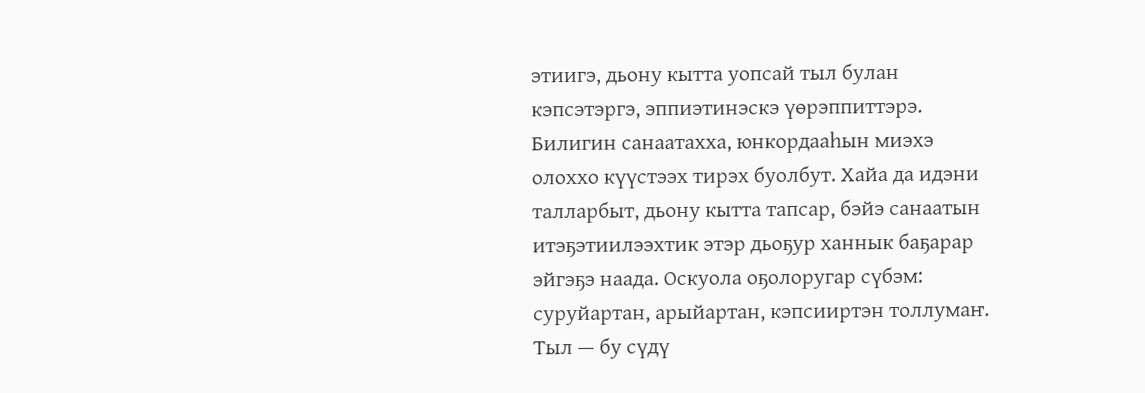этиигэ, дьону кытта уопсай тыл булан кэпсэтэргэ, эппиэтинэскэ үөрэппиттэрэ. Билигин санаатахха, юнкордааһын миэхэ олоххо күүстээх тирэх буолбут. Хайа да идэни талларбыт, дьону кытта тапсар, бэйэ санаатын итэҕэтиилээхтик этэр дьоҕур ханнык баҕарар эйгэҕэ наада. Оскуола оҕолоругар сүбэм: суруйартан, арыйартан, кэпсииртэн толлумаҥ. Тыл — бу сүдү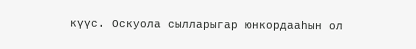күүс. Оскуола сылларыгар юнкордааһын ол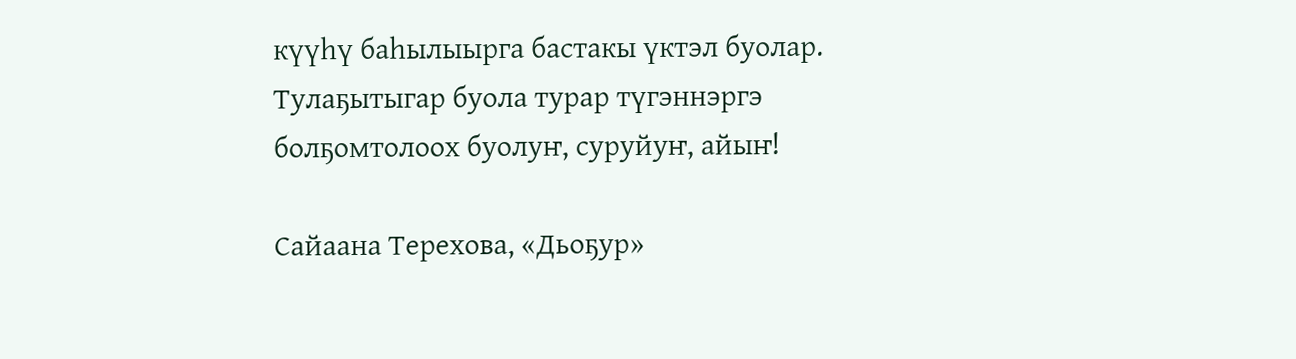күүһү баһылыырга бастакы үктэл буолар. Тулаҕытыгар буола турар түгэннэргэ болҕомтолоох буолуҥ, суруйуҥ, айыҥ!

Сайаана Терехова, «Дьоҕур»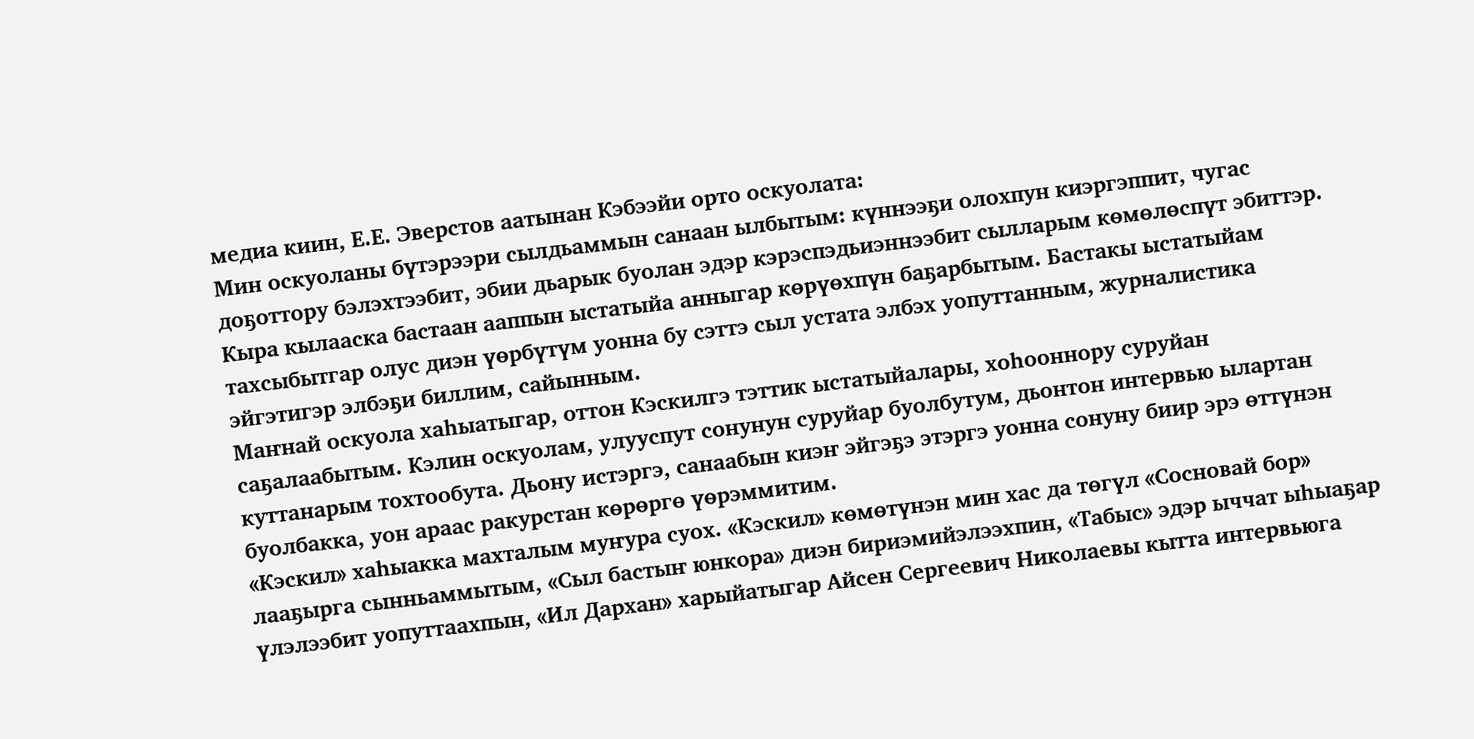медиа киин, Е.Е. Эверстов аатынан Кэбээйи орто оскуолата:
Мин оскуоланы бүтэрээри сылдьаммын санаан ылбытым: күннээҕи олохпун киэргэппит, чугас доҕоттору бэлэхтээбит, эбии дьарык буолан эдэр кэрэспэдьиэннээбит сылларым көмөлөспүт эбиттэр.
Кыра кылааска бастаан ааппын ыстатыйа анныгар көрүөхпүн баҕарбытым. Бастакы ыстатыйам тахсыбытгар олус диэн үөрбүтүм уонна бу сэттэ сыл устата элбэх уопуттанным, журналистика эйгэтигэр элбэҕи биллим, сайынным.
Маҥнай оскуола хаһыатыгар, оттон Кэскилгэ тэттик ыстатыйалары, хоһооннору суруйан саҕалаабытым. Кэлин оскуолам, улууспут сонунун суруйар буолбутум, дьонтон интервью ылартан куттанарым тохтообута. Дьону истэргэ, санаабын киэҥ эйгэҕэ этэргэ уонна сонуну биир эрэ өттүнэн буолбакка, уон араас ракурстан көрөргө үөрэммитим.
«Кэскил» хаһыакка махталым муҥура суох. «Кэскил» көмөтүнэн мин хас да төгүл «Сосновай бор» лааҕырга сынньаммытым, «Сыл бастыҥ юнкора» диэн бириэмийэлээхпин, «Табыс» эдэр ыччат ыһыаҕар үлэлээбит уопуттаахпын, «Ил Дархан» харыйатыгар Айсен Сергеевич Николаевы кытта интервьюга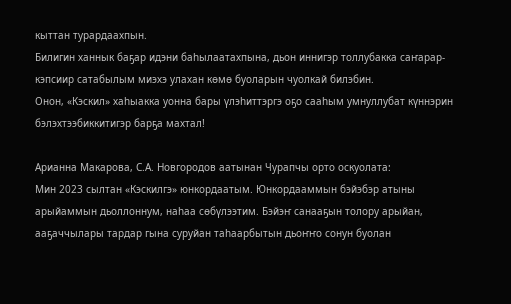кыттан турардаахпын.
Билигин ханнык баҕар идэни баһылаатахпына, дьон иннигэр толлубакка саҥарар-кэпсиир сатабылым миэхэ улахан көмө буоларын чуолкай билэбин.
Онон, «Кэскил» хаһыакка уонна бары үлэһиттэргэ оҕо сааһым умнуллубат күннэрин бэлэхтээбиккитигэр барҕа махтал!

Арианна Макарова, С.А. Новгородов аатынан Чурапчы орто оскуолата:
Мин 2023 сылтан «Кэскилгэ» юнкордаатым. Юнкордааммын бэйэбэр атыны арыйаммын дьоллоннум, наһаа сөбүлээтим. Бэйэҥ санааҕын толору арыйан, ааҕаччылары тардар гына суруйан таһаарбытын дьоҥҥо сонун буолан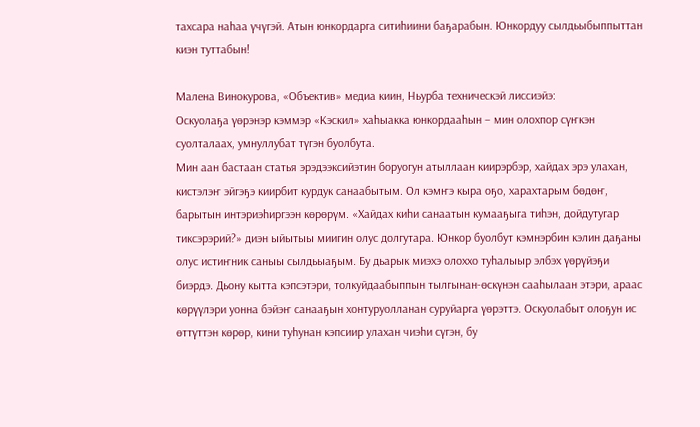тахсара наһаа үчүгэй. Атын юнкордарга ситиһиини баҕарабын. Юнкордуу сылдьыбыппыттан киэн туттабын!

Малена Винокурова, «Объектив» медиа киин, Ньурба техническэй лиссиэйэ:
Оскуолаҕа үөрэнэр кэммэр «Кэскил» хаһыакка юнкордааһын – мин олохпор сүҥкэн суолталаах, умнуллубат түгэн буолбута.
Мин аан бастаан статья эрэдээксийэтин боруогун атыллаан киирэрбэр, хайдах эрэ улахан, кистэлэҥ эйгэҕэ киирбит курдук санаабытым. Ол кэмҥэ кыра оҕо, харахтарым бөдөҥ, барытын интэриэһиргээн көрөрүм. «Хайдах киһи санаатын кумааҕыга тиһэн, дойдутугар тиксэрэрий?» диэн ыйытыы миигин олус долгутара. Юнкор буолбут кэмнэрбин кэлин даҕаны олус истиҥник саныы сылдьыаҕым. Бу дьарык миэхэ олоххо туһалыыр элбэх үөрүйэҕи биэрдэ. Дьону кытта кэпсэтэри, толкуйдаабыппын тылгынан-өскүнэн сааһылаан этэри, араас көрүүлэри уонна бэйэҥ санааҕын хонтуруолланан суруйарга үөрэттэ. Оскуолабыт олоҕун ис өттүттэн көрөр, кини туһунан кэпсиир улахан чиэһи сүгэн, бу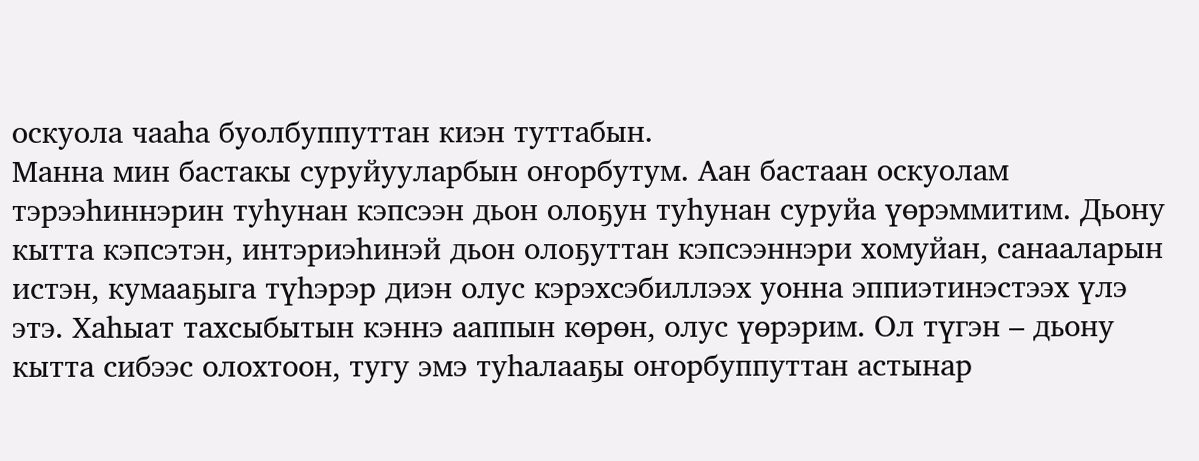оскуола чааһа буолбуппуттан киэн туттабын.
Манна мин бастакы суруйууларбын оҥорбутум. Аан бастаан оскуолам тэрээһиннэрин туhунан кэпсээн дьон олоҕун туһунан суруйа үөрэммитим. Дьону кытта кэпсэтэн, интэриэһинэй дьон олоҕуттан кэпсээннэри хомуйан, санааларын истэн, кумааҕыга түһэрэр диэн олус кэрэхсэбиллээх уонна эппиэтинэстээх үлэ этэ. Хаһыат тахсыбытын кэннэ ааппын көрөн, олус үөрэрим. Ол түгэн – дьону кытта сибээс олохтоон, тугу эмэ туһалааҕы оҥорбуппуттан астынар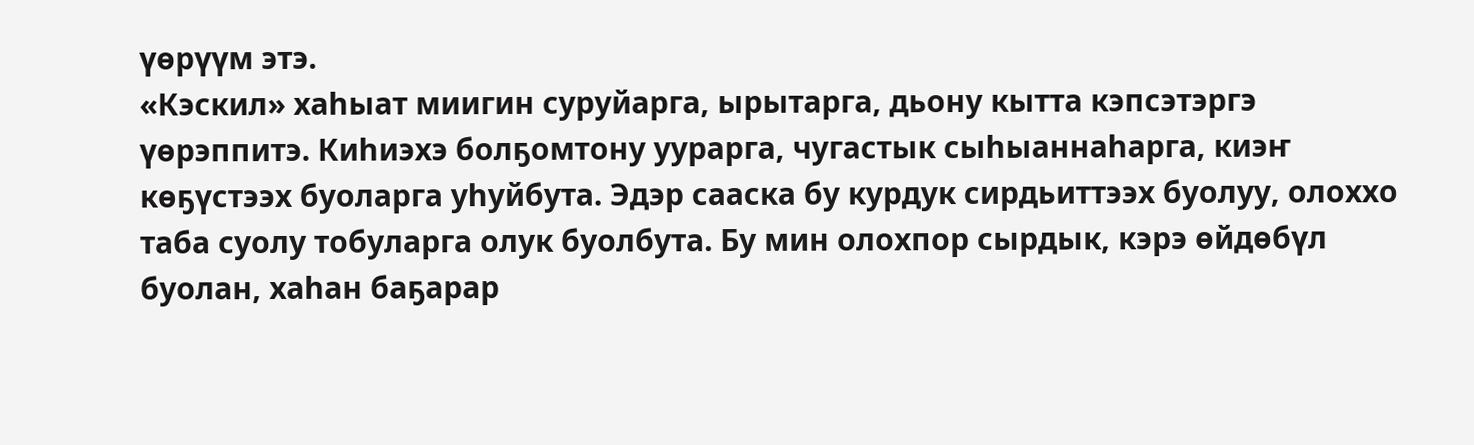үөрүүм этэ.
«Кэскил» хаһыат миигин суруйарга, ырытарга, дьону кытта кэпсэтэргэ үөрэппитэ. Киһиэхэ болҕомтону уурарга, чугастык сыһыаннаһарга, киэҥ көҕүстээх буоларга уһуйбута. Эдэр сааска бу курдук сирдьиттээх буолуу, олоххо таба суолу тобуларга олук буолбута. Бу мин олохпор сырдык, кэрэ өйдөбүл буолан, хаһан баҕарар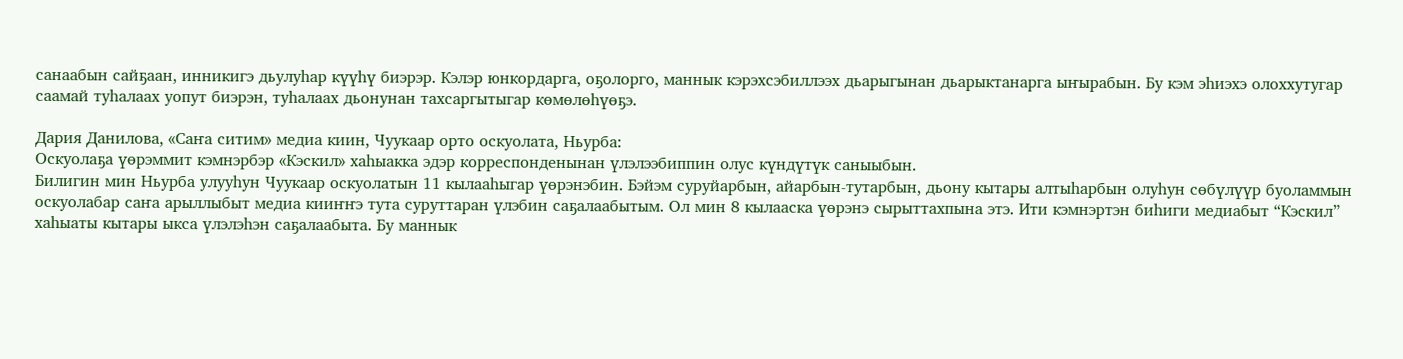санаабын сайҕаан, инникигэ дьулуһар күүһү биэрэр. Кэлэр юнкордарга, оҕолорго, маннык кэрэхсэбиллээх дьарыгынан дьарыктанарга ыҥырабын. Бу кэм эһиэхэ олоххутугар саамай туһалаах уопут биэрэн, туһалаах дьонунан тахсаргытыгар көмөлөһүөҕэ.

Дария Данилова, «Саҥа ситим» медиа киин, Чуукаар орто оскуолата, Ньурба:
Оскуолаҕа үөрэммит кэмнэрбэр «Кэскил» хаһыакка эдэр корреспонденынан үлэлээбиппин олус күндүтүк саныыбын.
Билигин мин Ньурба улууһун Чуукаар оскуолатын 11 кылааһыгар үөрэнэбин. Бэйэм суруйарбын, айарбын-тутарбын, дьону кытары алтыһарбын олуһун сөбүлүүр буоламмын оскуолабар саҥа арыллыбыт медиа кииҥҥэ тута суруттаран үлэбин саҕалаабытым. Ол мин 8 кылааска үөрэнэ сырыттахпына этэ. Ити кэмнэртэн биһиги медиабыт “Кэскил” хаһыаты кытары ыкса үлэлэһэн саҕалаабыта. Бу маннык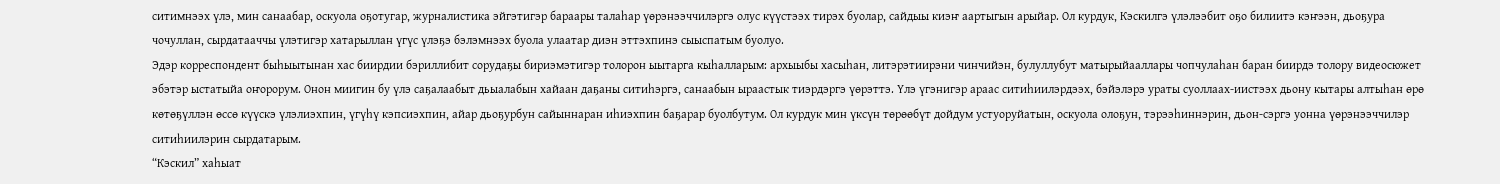ситимнээх үлэ, мин санаабар, оскуола оҕотугар, журналистика эйгэтигэр бараары талаһар үөрэнээччилэргэ олус күүстээх тирэх буолар, сайдыы киэҥ аартыгын арыйар. Ол курдук, Кэскилгэ үлэлээбит оҕо билиитэ кэҥээн, дьоҕура чочуллан, сырдатааччы үлэтигэр хатарыллан үгүс үлэҕэ бэлэмнээх буола улаатар диэн эттэхпинэ сыыспатым буолуо.
Эдэр корреспондент быһыытынан хас биирдии бэриллибит сорудаҕы бириэмэтигэр толорон ыытарга кыһалларым: архыыбы хасыһан, литэрэтиирэни чинчийэн, булуллубут матырыйааллары чопчулаһан баран биирдэ толору видеосюжет эбэтэр ыстатыйа оҥорорум. Онон миигин бу үлэ саҕалаабыт дьыалабын хайаан даҕаны ситиһэргэ, санаабын ыраастык тиэрдэргэ үөрэттэ. Үлэ үгэнигэр араас ситиһиилэрдээх, бэйэлэрэ ураты суоллаах-иистээх дьону кытары алтыһан өрө көтөҕүллэн өссө күүскэ үлэлиэхпин, үгүһү кэпсиэхпин, айар дьоҕурбун сайыннаран иһиэхпин баҕарар буолбутум. Ол курдук мин үксүн төрөөбүт дойдум устуоруйатын, оскуола олоҕун, тэрээһиннэрин, дьон-сэргэ уонна үөрэнээччилэр ситиһиилэрин сырдатарым.
“Кэскил” хаһыат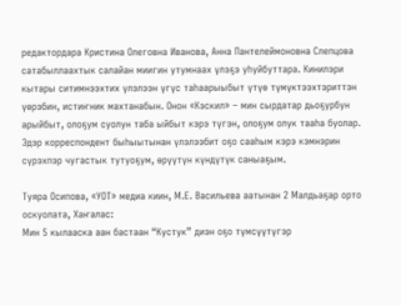редактордара Кристина Олеговна Иванова, Анна Пантелеймоновна Слепцова сатабыллаахтык салайан миигин утумнаах үлэҕэ уһуйбуттара. Кинилэри кытары ситимнээхтих үлэлээн үгүс таһаарыыбыт үтүө түмүктээхтэриттэн үөрэбин, истиҥник махтанабын. Онон «Кэскил» – мин сырдатар дьоҕурбун арыйбыт, олоҕум суолун таба ыйбыт кэрэ түгэн, олоҕум олук тааһа буолар. Эдэр корреспондент быһыытынан үлэлээбит оҕо сааһым кэрэ кэмнэрин сүрэхпэр чугастык тутуоҕум, өрүүтүн күндүтүк саныаҕым.

Туяра Осипова, «УОТ» медиа киин, М.Е. Васильева аатынан 2 Малдьаҕар орто оскуолата, Хаҥалас:
Мин 5 кылааска аан бастаан “Кустук” диэн оҕо түмсүүтүгэр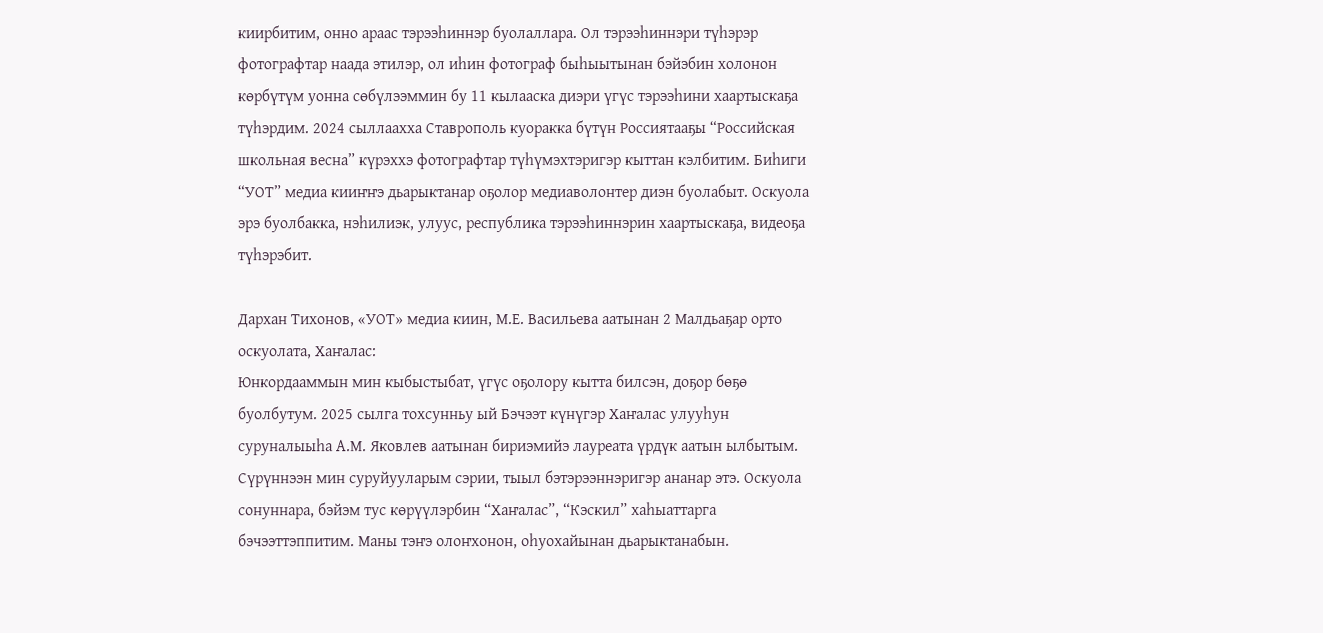киирбитим, онно араас тэрээһиннэр буолаллара. Ол тэрээһиннэри түһэрэр фотографтар наада этилэр, ол иһин фотограф быһыытынан бэйэбин холонон көрбүтүм уонна сөбүлээммин бу 11 кылааска диэри үгүс тэрээһини хаартыскаҕа түһэрдим. 2024 сыллаахха Ставрополь куоракка бүтүн Россиятааҕы “Российская школьная весна” күрэххэ фотографтар түһүмэхтэригэр кыттан кэлбитим. Биһиги “УОТ” медиа кииҥҥэ дьарыктанар оҕолор медиаволонтер диэн буолабыт. Оскуола эрэ буолбакка, нэһилиэк, улуус, республика тэрээһиннэрин хаартыскаҕа, видеоҕа түһэрэбит.

Дархан Тихонов, «УОТ» медиа киин, М.Е. Васильева аатынан 2 Малдьаҕар орто оскуолата, Хаҥалас:
Юнкордааммын мин кыбыстыбат, үгүс оҕолору кытта билсэн, доҕор бөҕө буолбутум. 2025 сылга тохсунньу ый Бэчээт күнүгэр Хаҥалас улууһун суруналыыһа А.М. Яковлев аатынан бириэмийэ лауреата үрдүк аатын ылбытым. Сүрүннээн мин суруйууларым сэрии, тыыл бэтэрээннэригэр ананар этэ. Оскуола сонуннара, бэйэм тус көрүүлэрбин “Хаҥалас”, “Кэскил” хаһыаттарга бэчээттэппитим. Маны тэҥэ олоҥхонон, оһуохайынан дьарыктанабын.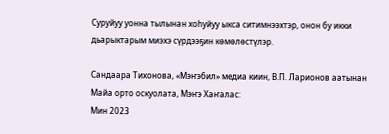Суруйуу уонна тылынан хоһуйуу ыкса ситимнээхтэр, онон бу икки дьарыктарым миэхэ сүрдээҕин көмөлөстүлэр.

Сандаара Тихонова, «Мэҥэбил» медиа киин, В.П. Ларионов аатынан Майа орто оскуолата, Мэҥэ Хаҥалас:
Мин 2023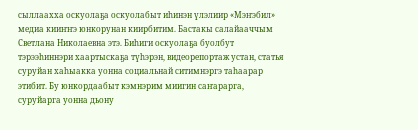сыллаахха оскуолаҕа оскуолабыт иһинэн үлэлиир «Мэҥэбил» медиа кииҥҥэ юнкорунан киирбитим. Бастакы салайааччым Светлана Николаевна этэ. Биһиги оскуолаҕа буолбут тэрээһиннэри хаартыскаҕа түһэрэн, видеорепортаж устан, статья суруйан хаһыакка уонна социальнай ситимнэргэ таhаарар этибит. Бу юнкордаабыт кэмнэрим миигин саҥарарга, суруйарга уонна дьону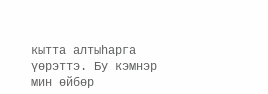кытта алтыhарга үөрэттэ. Бу кэмнэр мин өйбөр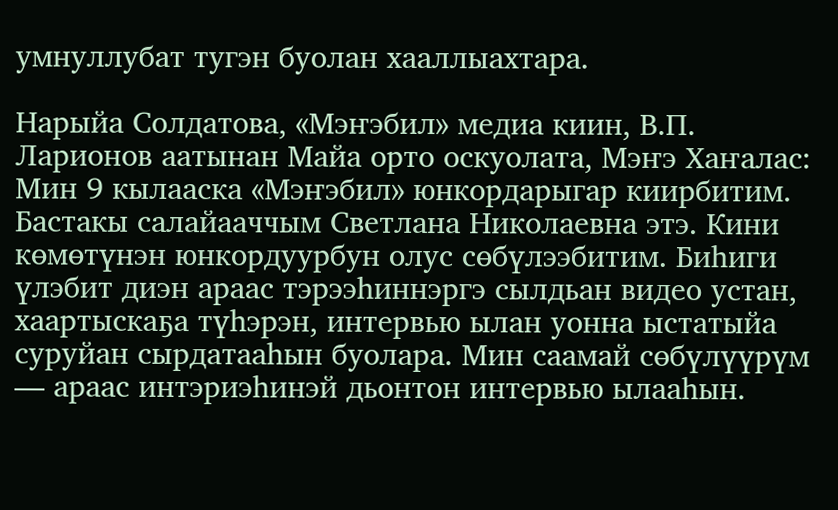умнуллубат тугэн буолан хааллыахтара.

Нарыйа Солдатова, «Мэҥэбил» медиа киин, В.П. Ларионов аатынан Майа орто оскуолата, Мэҥэ Хаҥалас:
Мин 9 кылааска «Мэҥэбил» юнкордарыгар киирбитим. Бастакы салайааччым Светлана Николаевна этэ. Кини көмөтүнэн юнкордуурбун олус сөбүлээбитим. Биһиги үлэбит диэн араас тэрээһиннэргэ сылдьан видео устан, хаартыскаҕа түһэрэн, интервью ылан уонна ыстатыйа суруйан сырдатааһын буолара. Мин саамай сөбүлүүрүм — араас интэриэһинэй дьонтон интервью ылааһын.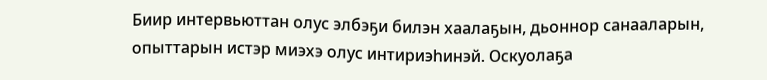Биир интервьюттан олус элбэҕи билэн хаалаҕын, дьоннор санааларын, опыттарын истэр миэхэ олус интириэһинэй. Оскуолаҕа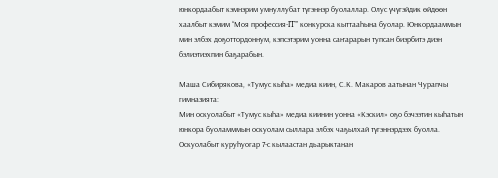юнкордаабыт кэмнэрим умнуллубат түгэннэр буолаллар. Олус үчүгэйдик өйдөөн хаалбыт кэмим “Моя профессия-IT” конкурска кыттааһына буолар. Юнкордааммын мин элбэх доҕоттордоннум, кэпсэтэрим уонна саҥарарын тупсан биэрбитэ диэн бэлиэтиэхпин баҕарабын.

Маша Сибирякова, «Тумус кыһа» медиа киин, С.К. Макаров аатынан Чурапчы гимназията:
Мин оскуолабыт «Тумус кыһа» медиа киинин уонна «Кэскил» оҕо бэчээтин кыһатын юнкора буоламммын оскуолам сыллара элбэх чаҕылхай түгэннэрдээх буолла.
Оскуолабыт куруһуогар 7-с кылаастан дьарыктанан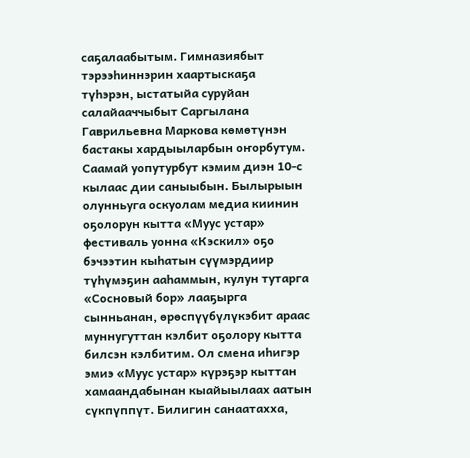саҕалаабытым. Гимназиябыт тэрээһиннэрин хаартыскаҕа түһэрэн, ыстатыйа суруйан салайааччыбыт Саргылана Гаврильевна Маркова көмөтүнэн бастакы хардыыларбын оҥорбутум. Саамай уопутурбут кэмим диэн 10-с кылаас дии саныыбын. Былырыын олунньуга оскуолам медиа киинин оҕолорун кытта «Муус устар» фестиваль уонна «Кэскил» оҕо бэчээтин кыһатын сүүмэрдиир түһүмэҕин ааһаммын, кулун тутарга «Сосновый бор» лааҕырга сынньанан, өрөспүүбүлүкэбит араас муннугуттан кэлбит оҕолору кытта билсэн кэлбитим. Ол смена иһигэр эмиэ «Муус устар» күрэҕэр кыттан хамаандабынан кыайыылаах аатын сүкпүппүт. Билигин санаатахха,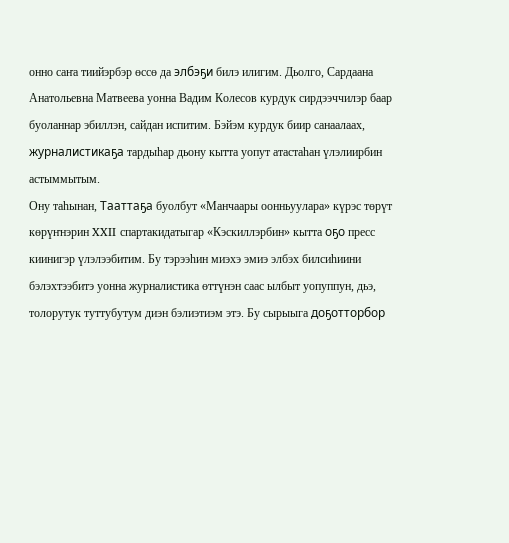онно саҥа тиийэрбэр өссө да элбэҕи билэ илигим. Дьолго, Сардаана Анатольевна Матвеева уонна Вадим Колесов курдук сирдээччилэр баар буоланнар эбиллэн, сайдан испитим. Бэйэм курдук биир санаалаах, журналистикаҕа тардыһар дьону кытта уопут атастаһан үлэлиирбин астыммытым.
Ону таһынан, Тааттаҕа буолбут «Манчаары оонньуулара» күрэс төрүт көрүҥнэрин XXII спартакидатыгар «Кэскиллэрбин» кытта оҕо пресс киинигэр үлэлээбитим. Бу тэрээһин миэхэ эмиэ элбэх билсиһиини бэлэхтээбитэ уонна журналистика өттүнэн саас ылбыт уопуппун, дьэ, толорутук туттубутум диэн бэлиэтиэм этэ. Бу сырыыга доҕотторбор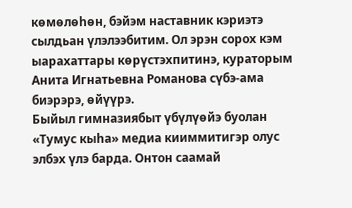көмөлөһөн, бэйэм наставник кэриэтэ сылдьан үлэлээбитим. Ол эрэн сорох кэм ыарахаттары көрүстэхпитинэ, кураторым Анита Игнатьевна Романова сүбэ-ама биэрэрэ, өйүүрэ.
Быйыл гимназиябыт үбүлүөйэ буолан «Тумус кыһа» медиа кииммитигэр олус элбэх үлэ барда. Онтон саамай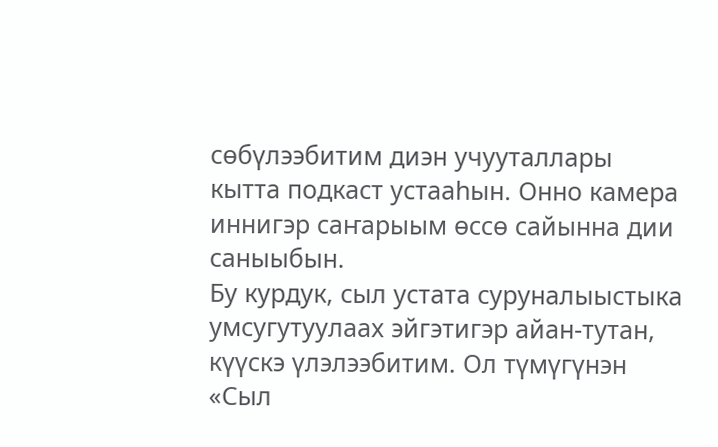сөбүлээбитим диэн учууталлары кытта подкаст устааһын. Онно камера иннигэр саҥарыым өссө сайынна дии саныыбын.
Бу курдук, сыл устата суруналыыстыка умсугутуулаах эйгэтигэр айан-тутан, күүскэ үлэлээбитим. Ол түмүгүнэн «Сыл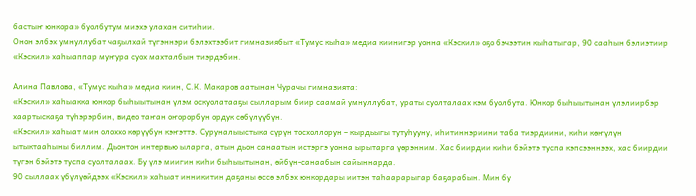бастыҥ юнкора» буолбутум миэхэ улахан ситиһии.
Онон элбэх умнуллубат чаҕылхай түгэннэри бэлэхтээбит гимназиябыт «Тумус кыһа» медиа киинигэр уонна «Кэскил» оҕо бэчээтин кыһатыгар, 90 сааһын бэлиэтиир «Кэскил» хаһыаппар муҥура суох махталбын тиэрдэбин.

Алина Павлова, «Тумус кыһа» медиа киин, С.К. Макаров аатынан Чурачы гимназията:
«Кэскил» хаһыакка юнкор быһыытынан үлэм оскуолатааҕы сылларым биир саамай умнуллубат, ураты суолталаах кэм буолбута. Юнкор быһыытынан үлэлиирбэр хаартыскаҕа түһэрэрбин, видео таҥан оҥорорбун ордук сөбүлүүбүн.
«Кэскил» хаһыат мин олоххо көрүүбун кэҥэттэ. Суруналыыстыка сүрүн тосхоллорун – кырдьыгы тутуһууну, иһитиннэриини таба тиэрдиини, киһи көҥүлүн ытыктааһыны биллим. Дьонтон интервью ыларга, атын дьон санаатын истэргэ уонна ырытарга үөрэнним. Хас биирдии киһи бэйэтэ туспа кэпсээннээх, хас биирдии түгэн бэйэтэ туспа суолталаах. Бу үлэ миигин киһи быһыытынан, өйбүн-санаабын сайыннарда.
90 сыллаах үбүлүөйдээх «Кэскил» хаһыат инникитин даҕаны өссө элбэх юнкордары иитэн таһаарарыгар баҕарабын. Мин бу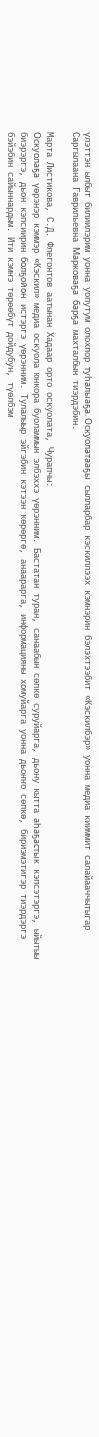үлэттэн ылбыт билиилэрим уонна уопутум олохпор туһалыаҕа. Оскуолатааҕы сылларбар кэскиллээх кэмнэрин бэлэхтээбит «Кэскилбэр» уонна медиа кииммит салайааччытыгар Саргылаана Гаврильевна Марковаҕа барҕа махталбын тиэрдэбин.

Марта Листикова, С.Д. Флегонтов аатынан Хадаар орто оскуолата, Чурапчы:
Оскуолаҕа үөрэнэр кэммэр «Кэскил» медиа оскуола юнкора буоламмын элбэххэ үөрэнним. Бастатан туран, санаабын сөпкө суруйарга, дьону кытта аһаҕастык кэпсэтэргэ, ыйытыы биэрэргэ, дьон кэпсиирин болҕойон истэргэ үөрэнним. Тулалыыр эйгэбин кэтээн көрөргө, анаарарга, информацияны хомуйарга уонна дьоҥҥо сөпкө, бириэмэтигэр тиэрдэргэ бэйэбин сайыннардым. Ити кэмҥэ төрөөбүт дойдубун, түөлбэм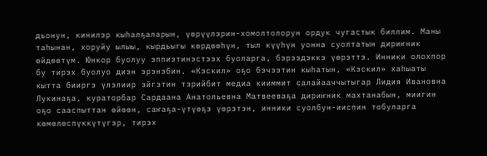дьонун, кинилэр кыһалҕаларын, үөрүүлэрин-хомолтолорун ордук чугастык биллим. Маны таһынан, хоруйу ылыы, кырдьыгы көрдөөһүн, тыл күүһүн уонна суолтатын дириҥник өйдөөтүм. Юнкор буолуу эппиэтинэстээх буоларга, бэрээдэккэ үөрэттэ. Инники олохпор бу тирэх буолуо диэн эрэнэбин. «Кэскил» оҕо бэчээтин кыһатын, «Кэскил» хаһыаты кытта бииргэ үлэлиир эйгэтин тэрийбит медиа кииммит салайааччытыгар Лидия Ивановна Лукинаҕа, кураторбар Сардаана Анатольевна Матвееваҕа дириҥник махтанабын, миигин оҕо сааспыттан өйөөн, саҥаҕа-үтүөҕэ үөрэтэн, инники суолбун-ииспин тобуларга көмөлөспүккүтүгэр, тирэх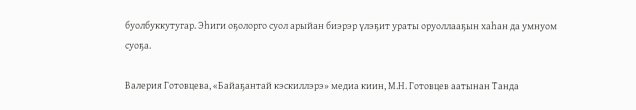буолбуккутугар. Эһиги оҕолорго суол арыйан биэрэр үлэҕит ураты оруоллааҕын хаһан да умнуом суоҕа.

Валерия Готовцева, «Байаҕантай кэскиллэрэ» медиа киин, М.Н. Готовцев аатынан Танда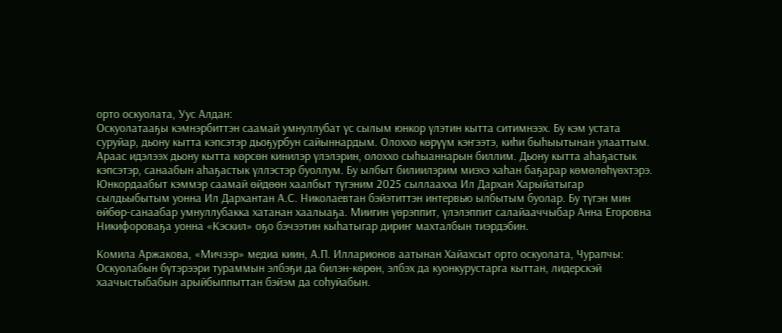орто оскуолата, Уус Алдан:
Оскуолатааҕы кэмнэрбиттэн саамай умнуллубат үс сылым юнкор үлэтин кытта ситимнээх. Бу кэм устата суруйар, дьону кытта кэпсэтэр дьоҕурбун сайыннардым. Олоххо көрүүм кэҥээтэ, киһи быһыытынан улааттым. Араас идэлээх дьону кытта көрсөн кинилэр үлэлэрин, олоххо сыһыаннарын биллим. Дьону кытта аһаҕастык кэпсэтэр, санаабын аһаҕастык үллэстэр буоллум. Бу ылбыт билиилэрим миэхэ хаһан баҕарар көмөлөһүөхтэрэ.
Юнкордаабыт кэммэр саамай өйдөөн хаалбыт түгэним 2025 сыллаахха Ил Дархан Харыйатыгар сылдьыбытым уонна Ил Дархантан А.С. Николаевтан бэйэтиттэн интервью ылбытым буолар. Бу түгэн мин өйбөр-санаабар умнуллубакка хатанан хаалыаҕа. Миигин үөрэппит, үлэлэппит салайааччыбар Анна Егоровна Никифороваҕа уонна «Кэскил» оҕо бэчээтин кыһатыгар дириҥ махталбын тиэрдэбин.

Комила Аржакова, «Мичээр» медиа киин, А.П. Илларионов аатынан Хайахсыт орто оскуолата, Чурапчы:
Оскуолабын бүтэрээри тураммын элбэҕи да билэн-көрөн, элбэх да куонкурустарга кыттан, лидерскэй хаачыстыбабын арыйбыппыттан бэйэм да соһуйабын.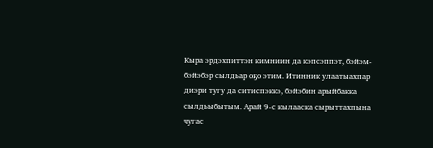Кыра эрдэхпиттэн кимниин да кэпсэппэт, бэйэм-бэйэбэр сылдьар оҕо этим. Итинник улаатыахпар диэри тугу да ситиспэккэ, бэйэбин арыйбакка сылдьыбытым. Арай 9-с кылааска сырыттахпына чугас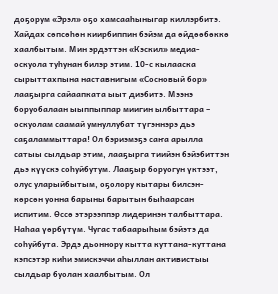доҕорум «Эрэл» оҕо хамсааһыныгар киллэрбитэ. Хайдах сөпсөһөн киирбиппин бэйэм да өйдөөбөккө хаалбытым. Мин эрдэттэн «Кэскил» медиа-оскуола туһунан билэр этим. 10-с кылааска сырыттахпына наставнигым «Сосновый бор» лааҕырга сайаапката ыыт диэбитэ. Мээнэ боруобалаан ыыппыппар миигин ылбыттара – оскуолам саамай умнуллубат түгэннэрэ дьэ саҕаламмыттара! Ол бэриэмэҕэ саҥа арылла сатыы сылдьар этим, лааҕырга тиийэн бэйэбиттэн дьэ күүскэ соһуйбутум. Лааҕыр боруогун үктээт, олус уларыйбытым, оҕолору кытары билсэн-көрсөн уонна барыны барытын быһаарсан испитим. Өссө этэрээппэр лидеринэн талбыттара. Наһаа үөрбүтүм. Чугас табаарыһым бэйэтэ да соһуйбута. Эрдэ дьоннору кытта куттана-куттана кэпсэтэр киһи эмискэччи аһыллан активистыы сылдьар буолан хаалбытым. Ол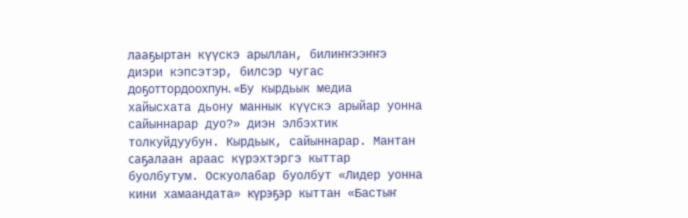лааҕыртан күүскэ арыллан, билиҥҥээҥҥэ диэри кэпсэтэр, билсэр чугас доҕоттордоохпун. «Бу кырдьык медиа хайысхата дьону маннык күүскэ арыйар уонна сайыннарар дуо?» диэн элбэхтик толкуйдуубун. Кырдьык, сайыннарар. Мантан саҕалаан араас күрэхтэргэ кыттар буолбутум. Оскуолабар буолбут «Лидер уонна кини хамаандата» күрэҕэр кыттан «Бастыҥ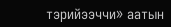тэрийээччи» аатын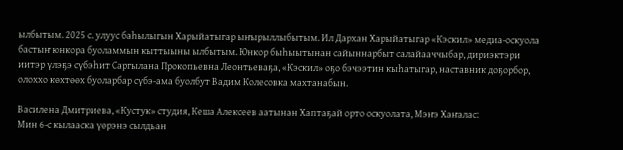ылбытым. 2025 с. улуус баһылыгын Харыйатыгар ыҥырыллыбытым. Ил Дархан Харыйатыгар «Кэскил» медиа-оскуола бастыҥ юнкора буоламмын кыттыыны ылбытым. Юнкор быһыытынан сайыннарбыт салайааччыбар, дириэктэри иитэр үлэҕэ сүбэһит Саргылана Прокопьевна Леонтьеваҕа, «Кэскил» оҕо бэчээтин кыһатыгар, наставник доҕорбор, олоххо көхтөөх буоларбар сүбэ-ама буолбут Вадим Колесовка махтанабын.

Василена Дмитриева, «Кустук» студия, Кеша Алексеев аатынан Хаптаҕай орто оскуолата, Мэҥэ Хаҥалас:
Мин 6-с кылааска үөрэнэ сылдьан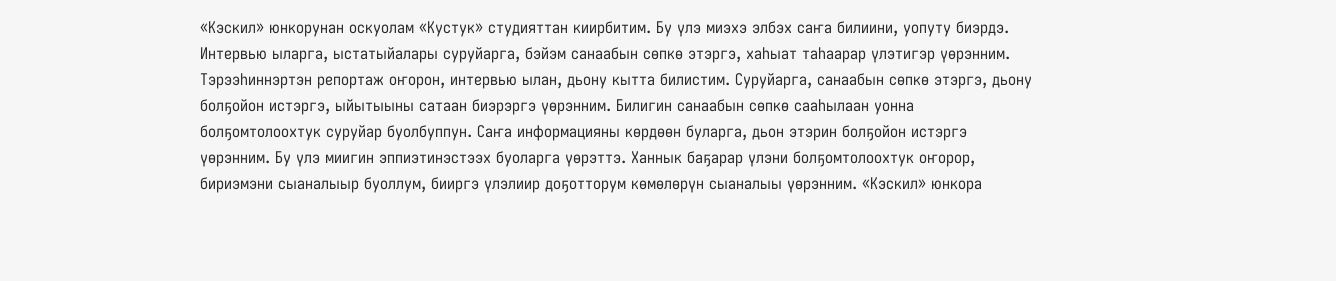«Кэскил» юнкорунан оскуолам «Кустук» студияттан киирбитим. Бу үлэ миэхэ элбэх саҥа билиини, уопуту биэрдэ. Интервью ыларга, ыстатыйалары суруйарга, бэйэм санаабын сөпкө этэргэ, хаһыат таһаарар үлэтигэр үөрэнним. Тэрээһиннэртэн репортаж оҥорон, интервью ылан, дьону кытта билистим. Суруйарга, санаабын сөпкө этэргэ, дьону болҕойон истэргэ, ыйытыыны сатаан биэрэргэ үөрэнним. Билигин санаабын сөпкө сааһылаан уонна болҕомтолоохтук суруйар буолбуппун. Саҥа информацияны көрдөөн буларга, дьон этэрин болҕойон истэргэ үөрэнним. Бу үлэ миигин эппиэтинэстээх буоларга үөрэттэ. Ханнык баҕарар үлэни болҕомтолоохтук оҥорор, бириэмэни сыаналыыр буоллум, бииргэ үлэлиир доҕотторум көмөлөрүн сыаналыы үөрэнним. «Кэскил» юнкора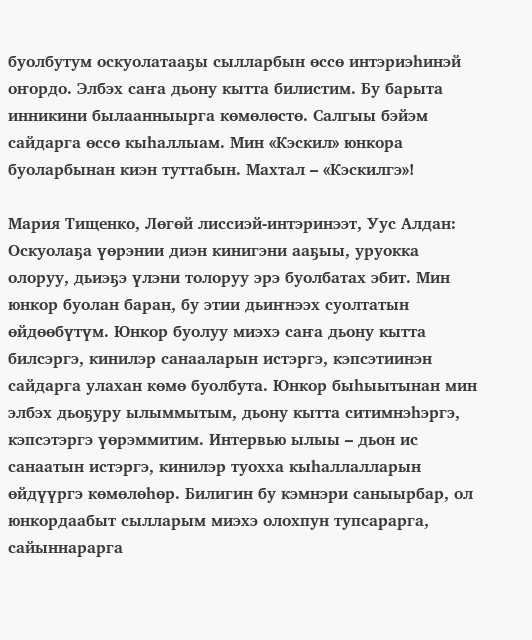буолбутум оскуолатааҕы сылларбын өссө интэриэһинэй оҥордо. Элбэх саҥа дьону кытта билистим. Бу барыта инникини былаанныырга көмөлөстө. Салгыы бэйэм сайдарга өссө кыһаллыам. Мин «Кэскил» юнкора буоларбынан киэн туттабын. Махтал – «Кэскилгэ»!

Мария Тищенко, Лөгөй лиссиэй-интэринээт, Уус Алдан:
Оскуолаҕа үөрэнии диэн кинигэни ааҕыы, уруокка олоруу, дьиэҕэ үлэни толоруу эрэ буолбатах эбит. Мин юнкор буолан баран, бу этии дьиҥнээх суолтатын өйдөөбүтүм. Юнкор буолуу миэхэ саҥа дьону кытта билсэргэ, кинилэр санааларын истэргэ, кэпсэтиинэн сайдарга улахан көмө буолбута. Юнкор быһыытынан мин элбэх дьоҕуру ылыммытым, дьону кытта ситимнэһэргэ, кэпсэтэргэ үөрэммитим. Интервью ылыы – дьон ис санаатын истэргэ, кинилэр туохха кыһаллалларын өйдүүргэ көмөлөһөр. Билигин бу кэмнэри саныырбар, ол юнкордаабыт сылларым миэхэ олохпун тупсарарга, сайыннарарга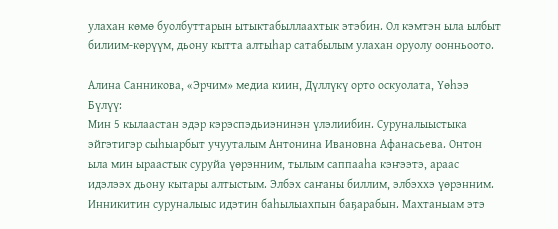улахан көмө буолбуттарын ытыктабыллаахтык этэбин. Ол кэмтэн ыла ылбыт билиим-көрүүм, дьону кытта алтыһар сатабылым улахан оруолу оонньоото.

Алина Санникова, «Эрчим» медиа киин, Дүллүкү орто оскуолата, Үөһээ Бүлүү:
Мин 5 кылаастан эдэр кэрэспэдьиэнинэн үлэлиибин. Суруналыыстыка эйгэтигэр сыһыарбыт учууталым Антонина Ивановна Афанасьева. Онтон ыла мин ыраастык суруйа үөрэнним, тылым саппааһа кэҥээтэ, араас идэлээх дьону кытары алтыстым. Элбэх саҥаны биллим, элбэххэ үөрэнним. Инникитин суруналыыс идэтин баһылыахпын баҕарабын. Махтаныам этэ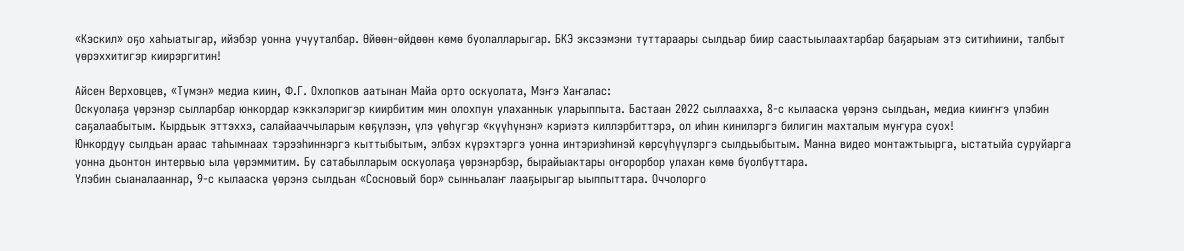«Кэскил» оҕо хаһыатыгар, ийэбэр уонна учууталбар. Өйөөн-өйдөөн көмө буолалларыгар. БКЭ эксээмэни туттараары сылдьар биир саастыылаахтарбар баҕарыам этэ ситиһиини, талбыт үөрэххитигэр киирэргитин!

Айсен Верховцев, «Түмэн» медиа киин, Ф.Г. Охлопков аатынан Майа орто оскуолата, Мэҥэ Хаҥалас:
Оскуолаҕа үөрэнэр сылларбар юнкордар кэккэлэригэр киирбитим мин олохпун улаханнык уларыппыта. Бастаан 2022 сыллаахха, 8-с кылааска үөрэнэ сылдьан, медиа кииҥҥэ үлэбин саҕалаабытым. Кырдьык эттэххэ, салайааччыларым көҕүлээн, үлэ үөһүгэр «күүһүнэн» кэриэтэ киллэрбиттэрэ, ол иһин кинилэргэ билигин махталым муҥура суох!
Юнкордуу сылдьан араас таһымнаах тэрээһиннэргэ кыттыбытым, элбэх күрэхтэргэ уонна интэриэһинэй көрсүһүүлэргэ сылдьыбытым. Манна видео монтажтыырга, ыстатыйа суруйарга уонна дьонтон интервью ыла үөрэммитим. Бу сатабылларым оскуолаҕа үөрэнэрбэр, бырайыактары оҥорорбор улахан көмө буолбуттара.
Үлэбин сыаналааннар, 9-с кылааска үөрэнэ сылдьан «Сосновый бор» сынньалаҥ лааҕырыгар ыыппыттара. Оччолорго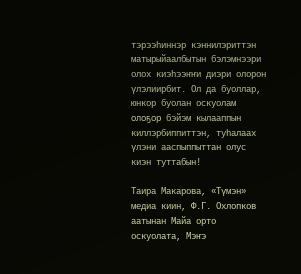тэрээһиннэр кэннилэриттэн матырыйаалбытын бэлэмнээри олох киэһээҥҥи диэри олорон үлэлиирбит. Ол да буоллар, юнкор буолан оскуолам олоҕор бэйэм кылааппын киллэрбиппиттэн, туһалаах үлэни ааспыппыттан олус киэн туттабын!

Таира Макарова, «Түмэн» медиа киин, Ф.Г. Охлопков аатынан Майа орто оскуолата, Мэҥэ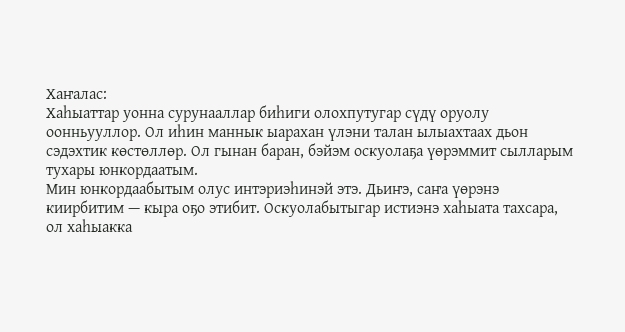Хаҥалас:
Хаһыаттар уонна сурунааллар биһиги олохпутугар сүдү оруолу оонньууллор. Ол иһин маннык ыарахан үлэни талан ылыахтаах дьон сэдэхтик көстөллөр. Ол гынан баран, бэйэм оскуолаҕа үөрэммит сылларым тухары юнкордаатым.
Мин юнкордаабытым олус интэриэһинэй этэ. Дьиҥэ, саҥа үөрэнэ киирбитим — кыра оҕо этибит. Оскуолабытыгар истиэнэ хаһыата тахсара, ол хаһыакка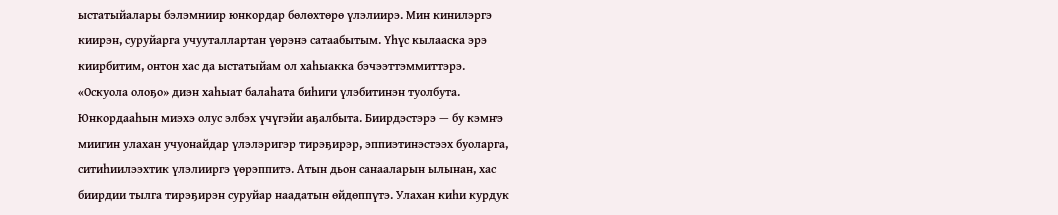ыстатыйалары бэлэмниир юнкордар бөлөхтөрө үлэлиирэ. Мин кинилэргэ киирэн, суруйарга учууталлартан үөрэнэ сатаабытым. Үһүс кылааска эрэ киирбитим, онтон хас да ыстатыйам ол хаһыакка бэчээттэммиттэрэ. «Оскуола олоҕо» диэн хаһыат балаһата биһиги үлэбитинэн туолбута.
Юнкордааһын миэхэ олус элбэх үчүгэйи аҕалбыта. Биирдэстэрэ — бу кэмҥэ миигин улахан учуонайдар үлэлэригэр тирэҕирэр, эппиэтинэстээх буоларга, ситиһиилээхтик үлэлииргэ үөрэппитэ. Атын дьон санааларын ылынан, хас биирдии тылга тирэҕирэн суруйар наадатын өйдөппүтэ. Улахан киһи курдук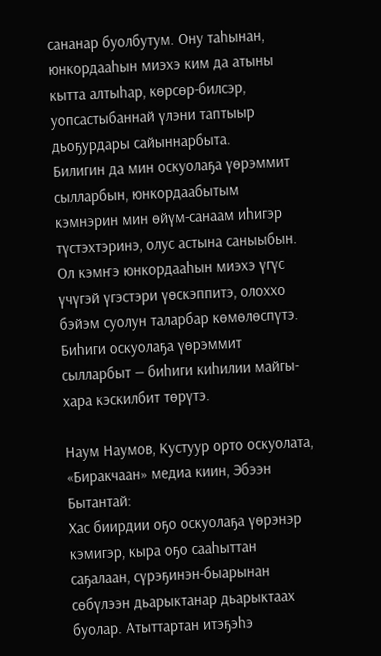сананар буолбутум. Ону таһынан, юнкордааһын миэхэ ким да атыны кытта алтыһар, көрсөр-билсэр, уопсастыбаннай үлэни таптыыр дьоҕурдары сайыннарбыта.
Билигин да мин оскуолаҕа үөрэммит сылларбын, юнкордаабытым кэмнэрин мин өйүм-санаам иһигэр түстэхтэринэ, олус астына саныыбын. Ол кэмҥэ юнкордааһын миэхэ үгүс үчүгэй үгэстэри үөскэппитэ, олоххо бэйэм суолун таларбар көмөлөспүтэ. Биһиги оскуолаҕа үөрэммит сылларбыт — биһиги киһилии майгы-хара кэскилбит төрүтэ.

Наум Наумов, Кустуур орто оскуолата, «Биракчаан» медиа киин, Эбээн Бытантай:
Хас биирдии оҕо оскуолаҕа үөрэнэр кэмигэр, кыра оҕо сааһыттан саҕалаан, сүрэҕинэн-быарынан сөбүлээн дьарыктанар дьарыктаах буолар. Атыттартан итэҕэһэ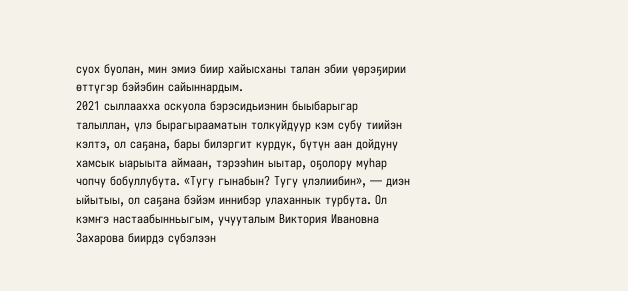суох буолан, мин эмиэ биир хайысханы талан эбии үөрэҕирии өттүгэр бэйэбин сайыннардым.
2021 сыллаахха оскуола бэрэсидьиэнин быыбарыгар талыллан, үлэ бырагырааматын толкуйдуур кэм субу тиийэн кэлтэ, ол саҕана, бары билэргит курдук, бүтүн аан дойдуну хамсык ыарыыта аймаан, тэрээһин ыытар, оҕолору муһар чопчу бобуллубута. «Тугу гынабын? Тугу үлэлиибин», — диэн ыйытыы, ол саҕана бэйэм иннибэр улаханнык турбута. Ол кэмҥэ настаабынньыгым, учууталым Виктория Ивановна Захарова биирдэ сүбэлээн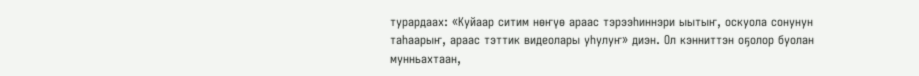турардаах: «Куйаар ситим нөҥүө араас тэрээһиннэри ыытыҥ, оскуола сонунун таһаарыҥ, араас тэттик видеолары уһулуҥ» диэн. Ол кэнниттэн оҕолор буолан мунньахтаан,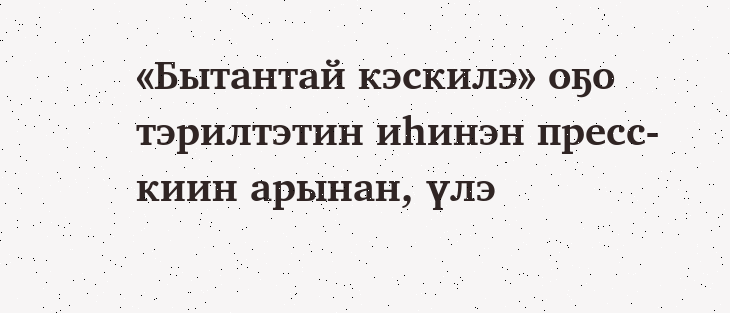«Бытантай кэскилэ» оҕо тэрилтэтин иһинэн пресс-киин арынан, үлэ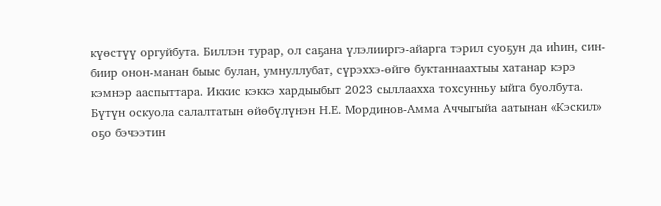күөстүү оргуйбута. Биллэн турар, ол саҕана үлэлииргэ-айарга тэрил суоҕун да иһин, син-биир онон-манан быыс булан, умнуллубат, сүрэххэ-өйгө буктаннаахтыы хатанар кэрэ кэмнэр ааспыттара. Иккис кэккэ хардыыбыт 2023 сыллаахха тохсунньу ыйга буолбута. Бүтүн оскуола салалтатын өйөбүлүнэн Н.Е. Мординов-Амма Аччыгыйа аатынан «Кэскил» оҕо бэчээтин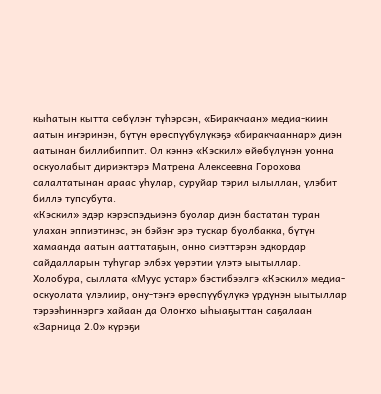кыһатын кытта сөбүлэҥ түһэрсэн, «Биракчаан» медиа-киин аатын иҥэринэн, бүтүн өрөспүүбүлүкэҕэ «биракчааннар» диэн аатынан биллибиппит. Ол кэннэ «Кэскил» өйөбүлүнэн уонна оскуолабыт дириэктэрэ Матрена Алексеевна Горохова салалтатынан араас уһулар, суруйар тэрил ылыллан, үлэбит биллэ тупсубута.
«Кэскил» эдэр кэрэспэдьиэнэ буолар диэн бастатан туран улахан эппиэтинэс, эн бэйэҥ эрэ тускар буолбакка, бүтүн хамаанда аатын ааттатаҕын, онно сиэттэрэн эдкордар сайдалларын туһугар элбэх үөрэтии үлэтэ ыытыллар. Холобура, сыллата «Муус устар» бэстибээлгэ «Кэскил» медиа-оскуолата үлэлиир, ону-тэҥэ өрөспүүбүлүкэ үрдүнэн ыытыллар тэрээһиннэргэ хайаан да Олоҥхо ыһыаҕыттан саҕалаан «Зарница 2.0» күрэҕи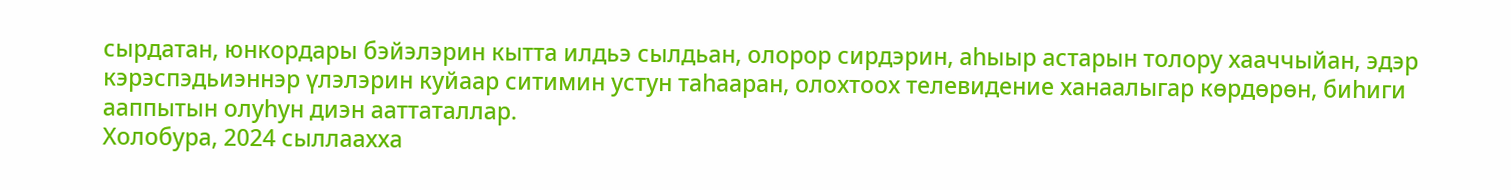сырдатан, юнкордары бэйэлэрин кытта илдьэ сылдьан, олорор сирдэрин, аһыыр астарын толору хааччыйан, эдэр кэрэспэдьиэннэр үлэлэрин куйаар ситимин устун таһааран, олохтоох телевидение ханаалыгар көрдөрөн, биһиги ааппытын олуһун диэн ааттаталлар.
Холобура, 2024 сыллаахха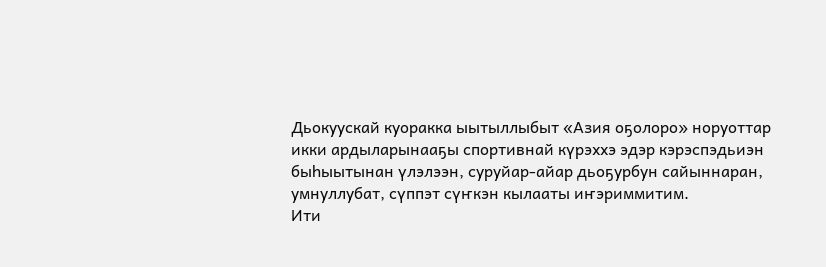Дьокуускай куоракка ыытыллыбыт «Азия оҕолоро» норуоттар икки ардыларынааҕы спортивнай күрэххэ эдэр кэрэспэдьиэн быһыытынан үлэлээн, суруйар-айар дьоҕурбун сайыннаран, умнуллубат, сүппэт сүҥкэн кылааты иҥэриммитим.
Ити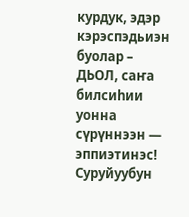курдук, эдэр кэрэспэдьиэн буолар – ДЬОЛ, саҥа билсиһии уонна сүрүннээн — эппиэтинэс!
Суруйуубун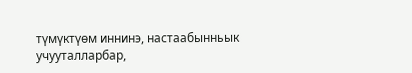түмүктүөм иннинэ, настаабынньык учууталларбар,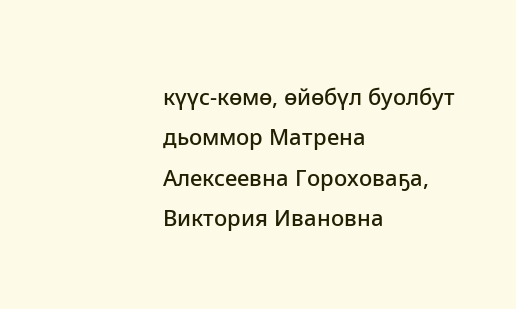күүс-көмө, өйөбүл буолбут дьоммор Матрена Алексеевна Гороховаҕа, Виктория Ивановна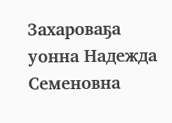Захароваҕа уонна Надежда Семеновна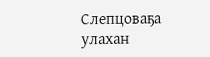Слепцоваҕа улахан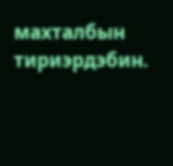махталбын тириэрдэбин.